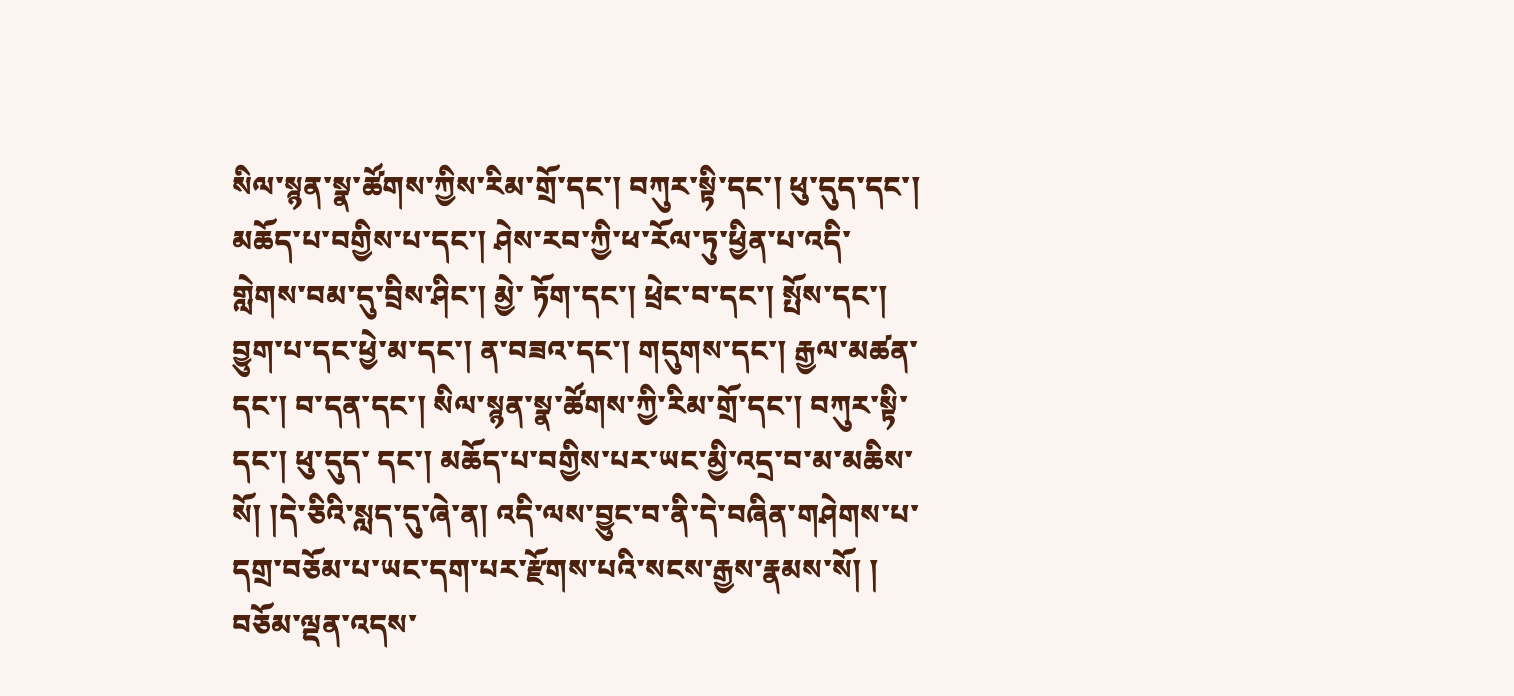སིལ་སྙན་སྣ་ཚོགས་ཀྱིས་རིམ་གྲོ་དང་། བཀུར་སྟི་དང་། ཕུ་དུད་དང་། མཆོད་པ་བགྱིས་པ་དང་། ཤེས་རབ་ཀྱི་ཕ་རོལ་ཏུ་ཕྱིན་པ་འདི་གླེགས་བམ་དུ་བྲིས་ཤིང་། མྱེ་ ཏོག་དང་། ཕྲེང་བ་དང་། སྤོས་དང་། བྱུག་པ་དང་ཕྱེ་མ་དང་། ན་བཟའ་དང་། གདུགས་དང་། རྒྱལ་མཚན་དང་། བ་དན་དང་། སིལ་སྙན་སྣ་ཚོགས་ཀྱི་རིམ་གྲོ་དང་། བཀུར་སྟི་དང་། ཕུ་དུད་ དང་། མཆོད་པ་བགྱིས་པར་ཡང་མྱི་འདྲ་བ་མ་མཆིས་སོ། །དེ་ཅིའི་སླད་དུ་ཞེ་ན། འདི་ལས་བྱུང་བ་ནི་དེ་བཞིན་གཤེགས་པ་དགྲ་བཅོམ་པ་ཡང་དག་པར་རྫོགས་པའི་སངས་རྒྱས་རྣམས་སོ། ། བཅོམ་ལྡན་འདས་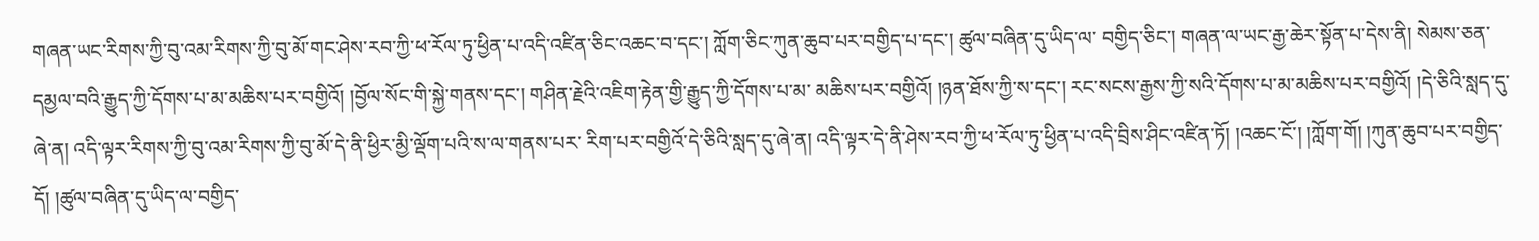གཞན་ཡང་རིགས་ཀྱི་བུ་འམ་རིགས་ཀྱི་བུ་མོ་གང་ཤེས་རབ་ཀྱི་ཕ་རོལ་ཏུ་ཕྱིན་པ་འདི་འཛིན་ཅིང་འཆང་བ་དང་། ཀློག་ཅིང་ཀུན་ཆུབ་པར་བགྱིད་པ་དང་། ཚུལ་བཞིན་དུ་ཡིད་ལ་ བགྱིད་ཅིང་། གཞན་ལ་ཡང་རྒྱ་ཆེར་སྟོན་པ་དེས་ནི། སེམས་ཅན་དམྱལ་བའི་རྒྱུད་ཀྱི་དོགས་པ་མ་མཆིས་པར་བགྱིའོ། །བྱོལ་སོང་གི་སྐྱེ་གནས་དང་། གཤིན་རྗེའི་འཇིག་རྟེན་གྱི་རྒྱུད་ཀྱི་དོགས་པ་མ་ མཆིས་པར་བགྱིའོ། །ཉན་ཐོས་ཀྱི་ས་དང་། རང་སངས་རྒྱས་ཀྱི་སའི་དོགས་པ་མ་མཆིས་པར་བགྱིའོ། །དེ་ཅིའི་སླད་དུ་ཞེ་ན། འདི་ལྟར་རིགས་ཀྱི་བུ་འམ་རིགས་ཀྱི་བུ་མོ་དེ་ནི་ཕྱིར་མྱི་ལྡོག་པའི་ས་ལ་གནས་པར་ རིག་པར་བགྱིའོ་དེ་ཅིའི་སླད་དུ་ཞེ་ན། འདི་ལྟར་དེ་ནི་ཤེས་རབ་ཀྱི་ཕ་རོལ་ཏུ་ཕྱིན་པ་འདི་བྲིས་ཤིང་འཛིན་ཏོ། །འཆང་ངོ་། །ཀློག་གོ། །ཀུན་ཆུབ་པར་བགྱིད་དོ། །ཚུལ་བཞིན་དུ་ཡིད་ལ་བགྱིད་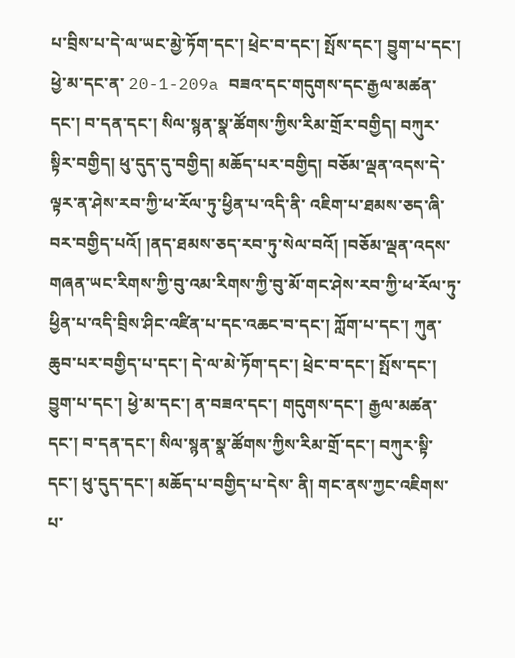པ་བྲིས་པ་དེ་ལ་ཡང་མྱེ་ཏོག་དང་། ཕྲེང་བ་དང་། སྤོས་དང་། བྱུག་པ་དང་། ཕྱེ་མ་དང་ན་ 20-1-209a བཟའ་དང་གདུགས་དང་རྒྱལ་མཚན་དང་། བ་དན་དང་། སིལ་སྙན་སྣ་ཚོགས་ཀྱིས་རིམ་གྲོར་བགྱིད། བཀུར་སྟིར་བགྱིད། ཕུ་དུད་དུ་བགྱིད། མཆོད་པར་བགྱིད། བཅོམ་ལྡན་འདས་དེ་ལྟར་ན་ཤེས་རབ་ཀྱི་ཕ་རོལ་ཏུ་ཕྱིན་པ་འདི་ནི་ འཇིག་པ་ཐམས་ཅད་ཞི་བར་བགྱིད་པའོ། །ནད་ཐམས་ཅད་རབ་ཏུ་སེལ་བའོ། །བཅོམ་ལྡན་འདས་གཞན་ཡང་རིགས་ཀྱི་བུ་འམ་རིགས་ཀྱི་བུ་མོ་གང་ཤེས་རབ་ཀྱི་ཕ་རོལ་ཏུ་ཕྱིན་པ་འདི་བྲིས་ཤིང་འཛིན་པ་དང་འཆང་བ་དང་། ཀློག་པ་དང་། ཀུན་ ཆུབ་པར་བགྱིད་པ་དང་། དེ་ལ་མེ་ཏོག་དང་། ཕྲེང་བ་དང་། སྤོས་དང་། བྱུག་པ་དང་། ཕྱེ་མ་དང་། ན་བཟའ་དང་། གདུགས་དང་། རྒྱལ་མཚན་དང་། བ་དན་དང་། སིལ་སྙན་སྣ་ཚོགས་ཀྱིས་རིམ་གྲོ་དང་། བཀུར་སྟི་དང་། ཕུ་དུད་དང་། མཆོད་པ་བགྱིད་པ་དེས་ ནི། གང་ནས་ཀྱང་འཇིགས་པ་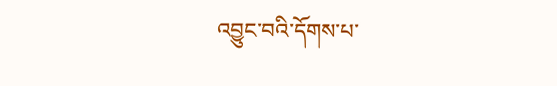འབྱུང་བའི་དོགས་པ་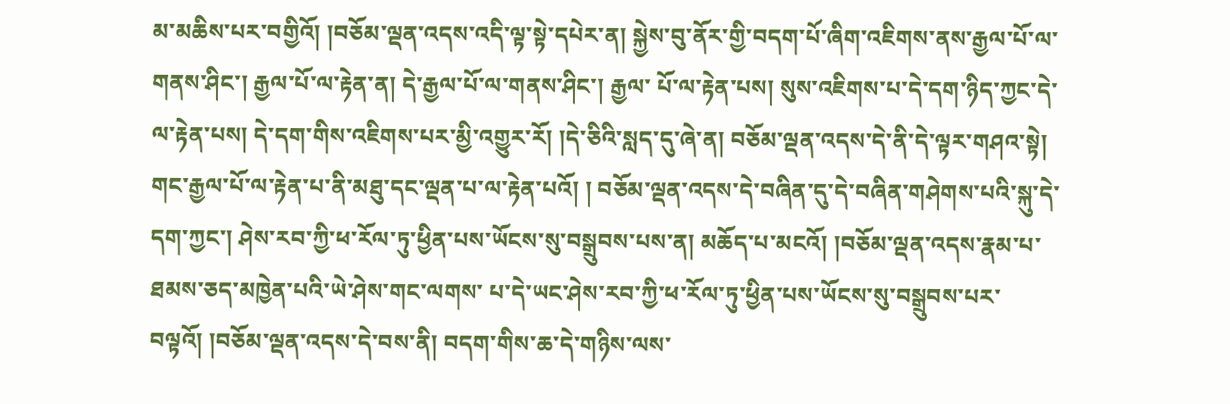མ་མཆིས་པར་བགྱིའོ། །བཅོམ་ལྡན་འདས་འདི་ལྟ་སྟེ་དཔེར་ན། སྐྱེས་བུ་ནོར་གྱི་བདག་པོ་ཞིག་འཇིགས་ནས་རྒྱལ་པོ་ལ་གནས་ཤིང་། རྒྱལ་པོ་ལ་རྟེན་ན། དེ་རྒྱལ་པོ་ལ་གནས་ཤིང་། རྒྱལ་ པོ་ལ་རྟེན་པས། སུས་འཇིགས་པ་དེ་དག་ཉིད་ཀྱང་དེ་ལ་རྟེན་པས། དེ་དག་གིས་འཇིགས་པར་མྱི་འགྱུར་རོ། །དེ་ཅིའི་སླད་དུ་ཞེ་ན། བཅོམ་ལྡན་འདས་དེ་ནི་དེ་ལྟར་གཤའ་སྟེ། གང་རྒྱལ་པོ་ལ་རྟེན་པ་ནི་མཐུ་དང་ལྡན་པ་ལ་རྟེན་པའོ། ། བཅོམ་ལྡན་འདས་དེ་བཞིན་དུ་དེ་བཞིན་གཤེགས་པའི་སྐུ་དེ་དག་ཀྱང་། ཤེས་རབ་ཀྱི་ཕ་རོལ་ཏུ་ཕྱིན་པས་ཡོངས་སུ་བསྒྲུབས་པས་ན། མཆོད་པ་མངའོ། །བཅོམ་ལྡན་འདས་རྣམ་པ་ཐམས་ཅད་མཁྱེན་པའི་ཡེ་ཤེས་གང་ལགས་ པ་དེ་ཡང་ཤེས་རབ་ཀྱི་ཕ་རོལ་ཏུ་ཕྱིན་པས་ཡོངས་སུ་བསྒྲུབས་པར་བལྟའོ། །བཅོམ་ལྡན་འདས་དེ་བས་ནི། བདག་གིས་ཆ་དེ་གཉིས་ལས་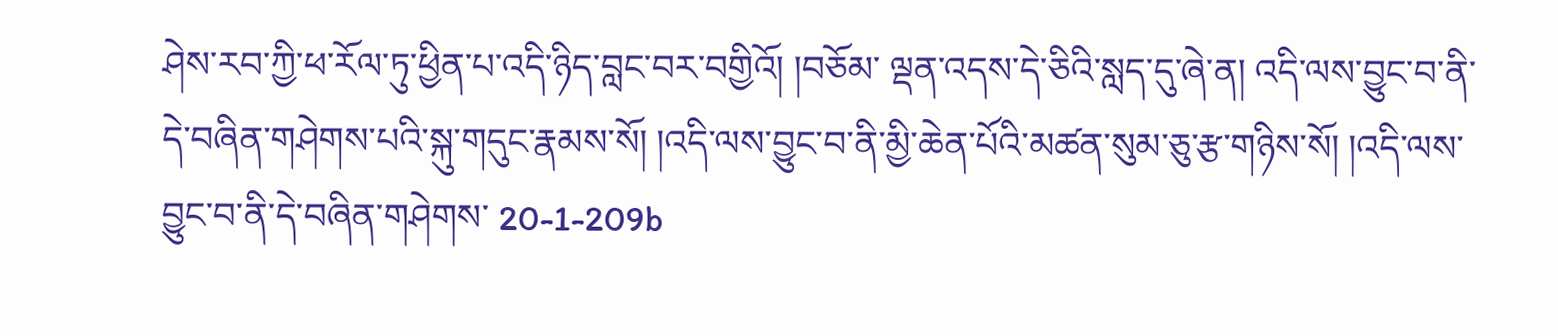ཤེས་རབ་ཀྱི་ཕ་རོལ་ཏུ་ཕྱིན་པ་འདི་ཉིད་བླང་བར་བགྱིའོ། །བཅོམ་ ལྡན་འདས་དེ་ཅིའི་སླད་དུ་ཞེ་ན། འདི་ལས་བྱུང་བ་ནི་དེ་བཞིན་གཤེགས་པའི་སྐུ་གདུང་རྣམས་སོ། །འདི་ལས་བྱུང་བ་ནི་མྱི་ཆེན་པོའི་མཚན་སུམ་ཅུ་རྩ་གཉིས་སོ། །འདི་ལས་བྱུང་བ་ནི་དེ་བཞིན་གཤེགས་ 20-1-209b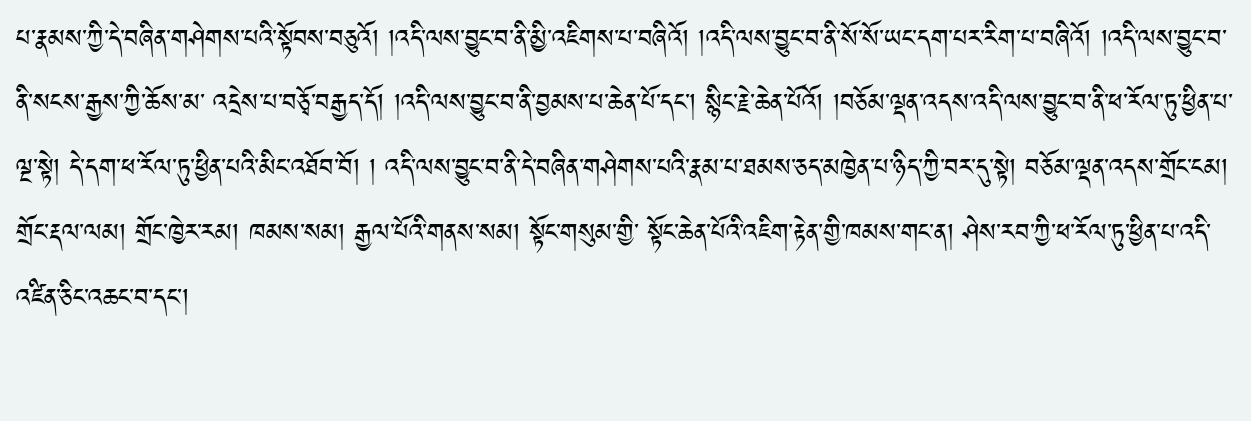པ་རྣམས་ཀྱི་དེ་བཞིན་གཤེགས་པའི་སྟོབས་བཅུའོ། །འདི་ལས་བྱུང་བ་ནི་མྱི་འཇིགས་པ་བཞིའོ། །འདི་ལས་བྱུང་བ་ནི་སོ་སོ་ཡང་དག་པར་རིག་པ་བཞིའོ། །འདི་ལས་བྱུང་བ་ནི་སངས་རྒྱས་ཀྱི་ཆོས་མ་ འདྲེས་པ་བཅྭོ་བརྒྱད་དོ། །འདི་ལས་བྱུང་བ་ནི་བྱམས་པ་ཆེན་པོ་དང་། སྙིང་རྗེ་ཆེན་པོའོ། །བཅོམ་ལྡན་འདས་འདི་ལས་བྱུང་བ་ནི་ཕ་རོལ་ཏུ་ཕྱིན་པ་ལྔ་སྟེ། དེ་དག་ཕ་རོལ་ཏུ་ཕྱིན་པའི་མིང་འཐོབ་བོ། ། འདི་ལས་བྱུང་བ་ནི་དེ་བཞིན་གཤེགས་པའི་རྣམ་པ་ཐམས་ཅད་མཁྱེན་པ་ཉིད་ཀྱི་བར་དུ་སྟེ། བཅོམ་ལྡན་འདས་གྲོང་ངམ། གྲོང་རྡལ་ལམ། གྲོང་ཁྱེར་རམ། ཁམས་སམ། རྒྱལ་པོའི་གནས་སམ། སྟོང་གསུམ་གྱི་ སྟོང་ཆེན་པོའི་འཇིག་རྟེན་གྱི་ཁམས་གང་ན། ཤེས་རབ་ཀྱི་ཕ་རོལ་ཏུ་ཕྱིན་པ་འདི་འཛིན་ཅིང་འཆང་བ་དང་།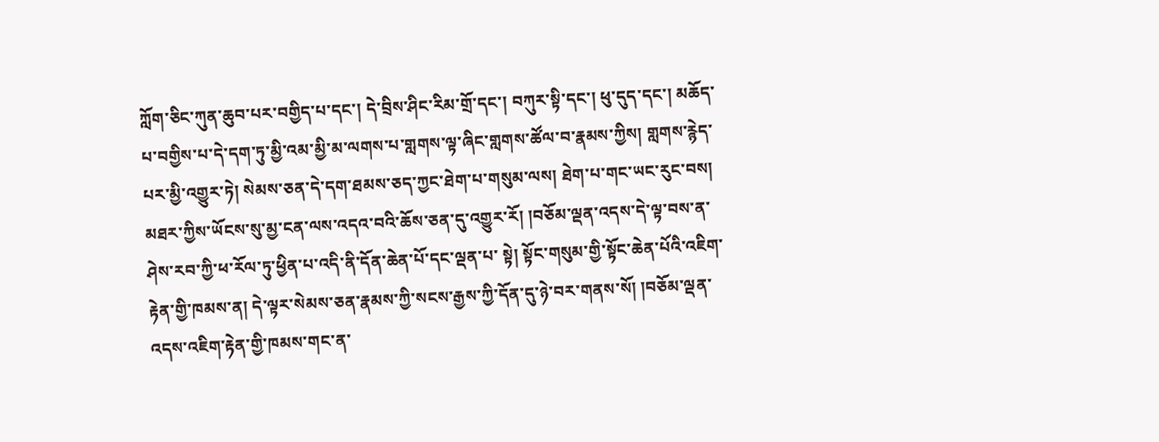ཀློག་ཅིང་ཀུན་ཆུབ་པར་བགྱིད་པ་དང་། དེ་བྲིས་ཤིང་རིམ་གྲོ་དང་། བཀུར་སྟི་དང་། ཕུ་དུད་དང་། མཆོད་པ་བགྱིས་པ་དེ་དག་ཏུ་མྱི་འམ་མྱི་མ་ལགས་པ་གླགས་ལྟ་ཞིང་གླགས་ཚོལ་བ་རྣམས་ཀྱིས། གླགས་རྙེད་པར་མྱི་འགྱུར་ཏེ། སེམས་ཅན་དེ་དག་ཐམས་ཅད་ཀྱང་ཐེག་པ་གསུམ་ལས། ཐེག་པ་གང་ཡང་རུང་བས། མཐར་ཀྱིས་ཡོངས་སུ་མྱ་ངན་ལས་འདའ་བའི་ཆོས་ཅན་དུ་འགྱུར་རོ། །བཅོམ་ལྡན་འདས་དེ་ལྟ་བས་ན་ཤེས་རབ་ཀྱི་ཕ་རོལ་ཏུ་ཕྱིན་པ་འདི་ནི་དོན་ཆེན་པོ་དང་ལྡན་པ་ སྟེ། སྟོང་གསུམ་གྱི་སྟོང་ཆེན་པོའི་འཇིག་རྟེན་གྱི་ཁམས་ན། དེ་ལྟར་སེམས་ཅན་རྣམས་ཀྱི་སངས་རྒྱས་ཀྱི་དོན་དུ་ཉེ་བར་གནས་སོ། །བཅོམ་ལྡན་འདས་འཇིག་རྟེན་གྱི་ཁམས་གང་ན་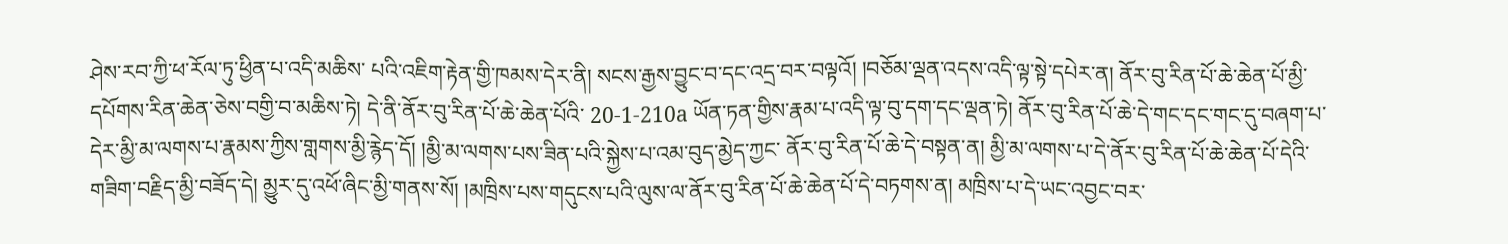ཤེས་རབ་ཀྱི་ཕ་རོལ་ཏུ་ཕྱིན་པ་འདི་མཆིས་ པའི་འཇིག་རྟེན་གྱི་ཁམས་དེར་ནི། སངས་རྒྱས་བྱུང་བ་དང་འདྲ་བར་བལྟའོ། །བཅོམ་ལྡན་འདས་འདི་ལྟ་སྟེ་དཔེར་ན། ནོར་བུ་རིན་པོ་ཆེ་ཆེན་པོ་མྱི་དཔོགས་རིན་ཆེན་ཅེས་བགྱི་བ་མཆིས་ཏེ། དེ་ནི་ནོར་བུ་རིན་པོ་ཆེ་ཆེན་པོའི་ 20-1-210a ཡོན་ཏན་གྱིས་རྣམ་པ་འདི་ལྟ་བུ་དག་དང་ལྡན་ཏེ། ནོར་བུ་རིན་པོ་ཆེ་དེ་གང་དང་གང་དུ་བཞག་པ་དེར་མྱི་མ་ལགས་པ་རྣམས་ཀྱིས་གླགས་མྱི་རྙེད་དོ། །མྱི་མ་ལགས་པས་ཟིན་པའི་སྐྱེས་པ་འམ་བུད་མྱེད་ཀྱང་ ནོར་བུ་རིན་པོ་ཆེ་དེ་བསྟན་ན། མྱི་མ་ལགས་པ་དེ་ནོར་བུ་རིན་པོ་ཆེ་ཆེན་པོ་དེའི་གཟིག་བརྗིད་མྱི་བཟོད་དེ། མྱུར་དུ་འཕོ་ཞིང་མྱི་གནས་སོ། །མཁྲིས་པས་གདུངས་པའི་ལུས་ལ་ནོར་བུ་རིན་པོ་ཆེ་ཆེན་པོ་དེ་བཏགས་ན། མཁྲིས་པ་དེ་ཡང་འབྱང་བར་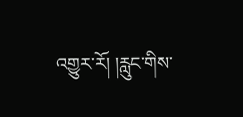འགྱུར་རོ། །རླུང་གིས་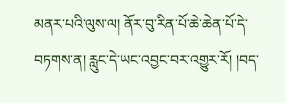མནར་པའི་ལུས་ལ། ནོར་བུ་རིན་པོ་ཆེ་ཆེན་པོ་དེ་བཏགས་ན། རླུང་དེ་ཡང་འབྱང་བར་འགྱུར་རོ། །བད་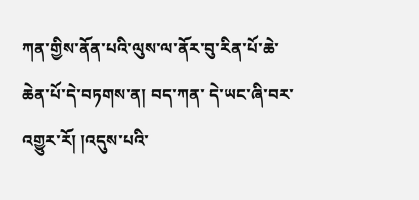ཀན་གྱིས་ནོན་པའི་ལུས་ལ་ནོར་བུ་རིན་པོ་ཆེ་ཆེན་པོ་དེ་བཏགས་ན། བད་ཀན་ དེ་ཡང་ཞི་བར་འགྱུར་རོ། །འདུས་པའི་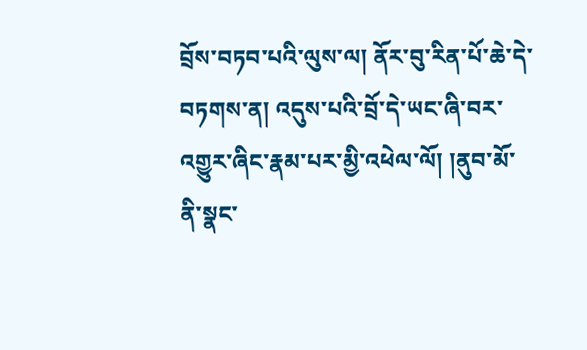བྲོས་བཏབ་པའི་ལུས་ལ། ནོར་བུ་རིན་པོ་ཆེ་དེ་བཏགས་ན། འདུས་པའི་བྲོ་དེ་ཡང་ཞི་བར་འགྱུར་ཞིང་རྣམ་པར་མྱི་འཕེལ་ལོ། །ནུབ་མོ་ནི་སྣང་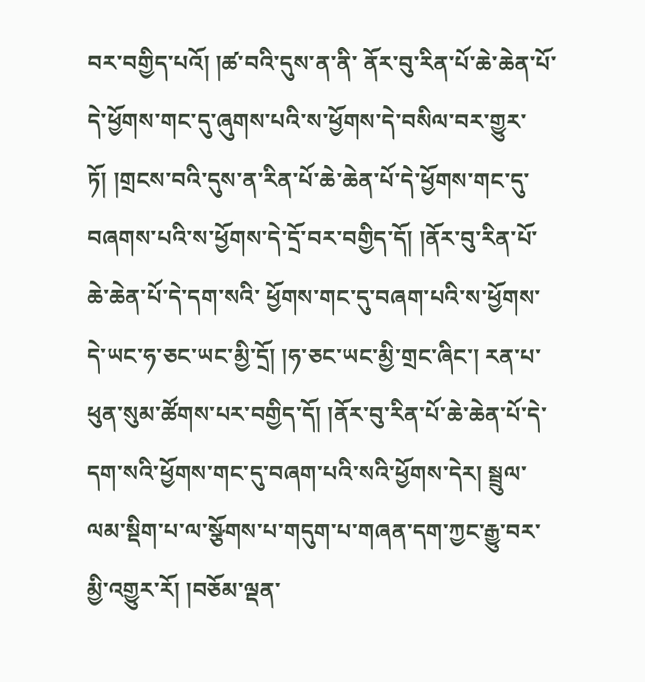བར་བགྱིད་པའོ། །ཚ་བའི་དུས་ན་ནི་ ནོར་བུ་རིན་པོ་ཆེ་ཆེན་པོ་དེ་ཕྱོགས་གང་དུ་ཞུགས་པའི་ས་ཕྱོགས་དེ་བསིལ་བར་གྱུར་ཏོ། །གྲངས་བའི་དུས་ན་རིན་པོ་ཆེ་ཆེན་པོ་དེ་ཕྱོགས་གང་དུ་བཞགས་པའི་ས་ཕྱོགས་དེ་དྲོ་བར་བགྱིད་དོ། །ནོར་བུ་རིན་པོ་ཆེ་ཆེན་པོ་དེ་དག་སའི་ ཕྱོགས་གང་དུ་བཞག་པའི་ས་ཕྱོགས་དེ་ཡང་ཧ་ཅང་ཡང་མྱི་དྲོ། །ཧ་ཅང་ཡང་མྱི་གྲང་ཞིང་། རན་པ་ཕུན་སུམ་ཚོགས་པར་བགྱིད་དོ། །ནོར་བུ་རིན་པོ་ཆེ་ཆེན་པོ་དེ་དག་སའི་ཕྱོགས་གང་དུ་བཞག་པའི་སའི་ཕྱོགས་དེར། སྦྲུལ་ལམ་སྡིག་པ་ལ་སྩོགས་པ་གདུག་པ་གཞན་དག་ཀྱང་རྒྱུ་བར་མྱི་འགྱུར་རོ། །བཅོམ་ལྡན་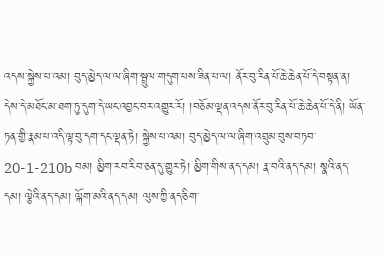འདས་སྐྱེས་པ་འམ། བུད་མྱེད་ལ་ལ་ཞིག་སྦྲུལ་གདུག་པས་ཟིན་པ་ལ། ནོར་བུ་རིན་པོ་ཆེ་ཆེན་པོ་དེ་བསྟན་ན། དེས་དེ་མཐོང་མ་ཐག་ཏུ་དུག་དེ་ཡང་འབྱང་བར་འགྱུར་རོ། །བཅོམ་ལྡན་འདས་ནོར་བུ་རིན་པོ་ཆེ་ཆེན་པོ་དེ་ནི། ཡོན་ཏན་གྱི་རྣམ་པ་འདི་ལྟ་བུ་དག་དང་ལྡན་ཏེ། སྐྱེས་པ་འམ། བུད་མྱེད་ལ་ལ་ཞིག་འབྲུམ་བུས་བཏབ་ 20-1-210b བམ། མྱིག་རབ་རིབ་ཅན་དུ་གྱུར་ཏེ། མྱིག་གིས་ནད་དམ། རྣ་བའི་ནད་དམ། སྣའི་ནད་དམ། ལྕེའི་ནད་དམ། ལྐོག་མའི་ནད་དམ། ལུས་ཀྱི་ནད་ཅིག་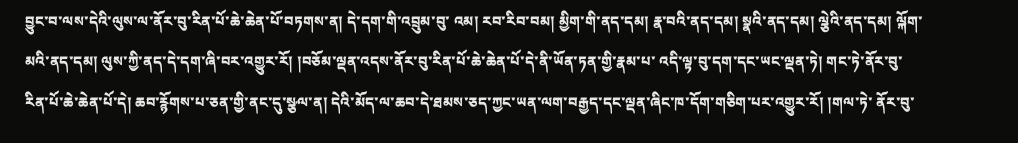བྱུང་བ་ལས་དེའི་ལུས་ལ་ནོར་བུ་རིན་པོ་ཆེ་ཆེན་པོ་བཏགས་ན། དེ་དག་གི་འབྲུམ་བུ་ འམ། རབ་རིབ་བམ། མྱིག་གི་ནད་དམ། རྣ་བའི་ནད་དམ། སྣའི་ནད་དམ། ལྕེའི་ནད་དམ། ལྐོག་མའི་ནད་དམ། ལུས་ཀྱི་ནད་དེ་དག་ཞི་བར་འགྱུར་རོ། །བཅོམ་ལྡན་འདས་ནོར་བུ་རིན་པོ་ཆེ་ཆེན་པོ་དེ་ནི་ཡོན་ཏན་གྱི་རྣམ་པ་ འདི་ལྟ་བུ་དག་དང་ཡང་ལྡན་ཏེ། གང་ཏེ་ནོར་བུ་རིན་པོ་ཆེ་ཆེན་པོ་དེ། ཆབ་རྙོགས་པ་ཅན་གྱི་ནང་དུ་སྩལ་ན། དེའི་མོད་ལ་ཆབ་དེ་ཐམས་ཅད་ཀྱང་ཡན་ལག་བརྒྱད་དང་ལྡན་ཞིང་ཁ་དོག་གཅིག་པར་འགྱུར་རོ། །གལ་ཏེ་ ནོར་བུ་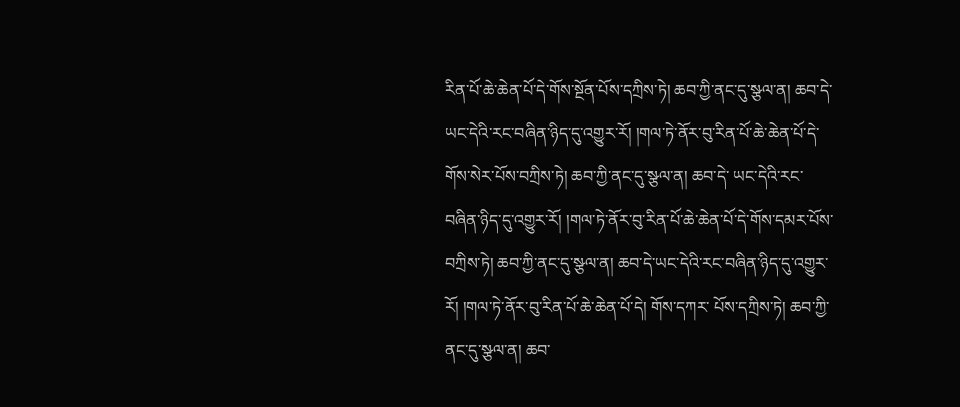རིན་པོ་ཆེ་ཆེན་པོ་དེ་གོས་སྔོན་པོས་དཀྲིས་ཏེ། ཆབ་ཀྱི་ནང་དུ་སྩལ་ན། ཆབ་དེ་ཡང་དེའི་རང་བཞིན་ཉིད་དུ་འགྱུར་རོ། །གལ་ཏེ་ནོར་བུ་རིན་པོ་ཆེ་ཆེན་པོ་དེ་གོས་སེར་པོས་བཀྲིས་ཏེ། ཆབ་ཀྱི་ནང་དུ་སྩལ་ན། ཆབ་དེ་ ཡང་དེའི་རང་བཞིན་ཉིད་དུ་འགྱུར་རོ། །གལ་ཏེ་ནོར་བུ་རིན་པོ་ཆེ་ཆེན་པོ་དེ་གོས་དམར་པོས་བཀྲིས་ཏེ། ཆབ་ཀྱི་ནང་དུ་སྩལ་ན། ཆབ་དེ་ཡང་དེའི་རང་བཞིན་ཉིད་དུ་འགྱུར་རོ། །གལ་ཏེ་ནོར་བུ་རིན་པོ་ཆེ་ཆེན་པོ་དེ། གོས་དཀར་ པོས་དཀྲིས་ཏེ། ཆབ་ཀྱི་ནང་དུ་སྩལ་ན། ཆབ་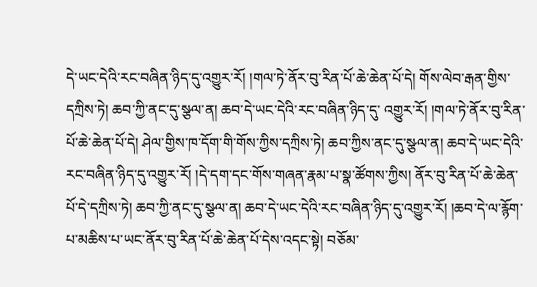དེ་ཡང་དེའི་རང་བཞིན་ཉིད་དུ་འགྱུར་རོ། །གལ་ཏེ་ནོར་བུ་རིན་པོ་ཆེ་ཆེན་པོ་དེ། གོས་ལེབ་རྒན་གྱིས་དཀྲིས་ཏེ། ཆབ་ཀྱི་ནང་དུ་སྩལ་ན། ཆབ་དེ་ཡང་དེའི་རང་བཞིན་ཉིད་དུ་ འགྱུར་རོ། །གལ་ཏེ་ནོར་བུ་རིན་པོ་ཆེ་ཆེན་པོ་དེ། ཤེལ་གྱིས་ཁ་དོག་གི་གོས་ཀྱིས་དཀྲིས་ཏེ། ཆབ་ཀྱིས་ནང་དུ་སྩལ་ན། ཆབ་དེ་ཡང་དེའི་རང་བཞིན་ཉིད་དུ་འགྱུར་རོ། །དེ་དག་དང་གོས་གཞན་རྣམ་པ་སྣ་ཚོགས་ཀྱིས། ནོར་བུ་རིན་པོ་ཆེ་ཆེན་པོ་དེ་དཀྲིས་ཏེ། ཆབ་ཀྱི་ནང་དུ་སྩལ་ན། ཆབ་དེ་ཡང་དེའི་རང་བཞིན་ཉིད་དུ་འགྱུར་རོ། །ཆབ་དེ་ལ་རྙོག་པ་མཆིས་པ་ཡང་ནོར་བུ་རིན་པོ་ཆེ་ཆེན་པོ་དེས་འདང་སྟེ། བཅོམ་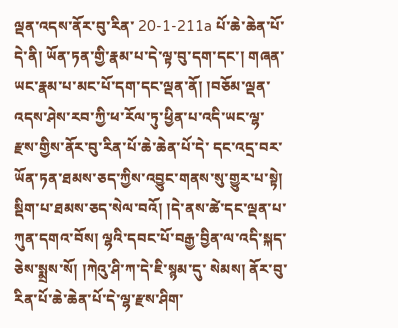ལྡན་འདས་ནོར་བུ་རིན་ 20-1-211a པོ་ཆེ་ཆེན་པོ་དེ་ནི། ཡོན་ཏན་གྱི་རྣམ་པ་དེ་ལྟ་བུ་དག་དང་། གཞན་ཡང་རྣམ་པ་མང་པོ་དག་དང་ལྡན་ནོ། །བཅོམ་ལྡན་འདས་ཤེས་རབ་ཀྱི་ཕ་རོལ་ཏུ་ཕྱིན་པ་འདི་ཡང་ལྷ་རྫས་གྱིས་ནོར་བུ་རིན་པོ་ཆེ་ཆེན་པོ་དེ་ དང་འདྲ་བར་ཡོན་ཏན་ཐམས་ཅད་ཀྱིས་འབྱུང་གནས་སུ་གྱུར་པ་སྟེ། སྡིག་པ་ཐམས་ཅད་སེལ་བའོ། །དེ་ནས་ཚེ་དང་ལྡན་པ་ཀུན་དགའ་བོས། ལྷའི་དབང་པོ་བརྒྱ་བྱིན་ལ་འདི་སྐད་ཅེས་སྨྲས་སོ། །ཀེའུ་ཤི་ཀ་དེ་ཇི་སྙམ་དུ་ སེམས། ནོར་བུ་རིན་པོ་ཆེ་ཆེན་པོ་དེ་ལྷ་རྫས་ཤིག་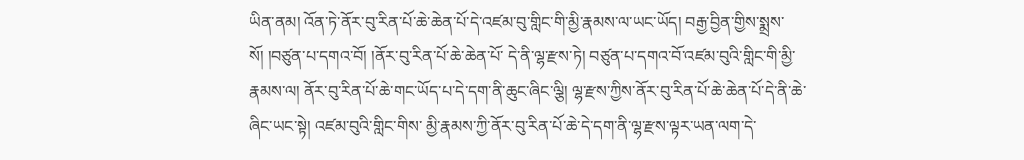ཡིན་ནམ། འོན་ཏེ་ནོར་བུ་རིན་པོ་ཆེ་ཆེན་པོ་དེ་འཛམ་བུ་གླིང་གི་མྱི་རྣམས་ལ་ཡང་ཡོད། བརྒྱ་བྱིན་གྱིས་སྨྲས་སོ། །བཙུན་པ་དགའ་བོ། །ནོར་བུ་རིན་པོ་ཆེ་ཆེན་པོ་ དེ་ནི་ལྷ་རྫས་ཏེ། བཙུན་པ་དགའ་བོ་འཛམ་བུའི་གླིང་གི་མྱི་རྣམས་ལ། ནོར་བུ་རིན་པོ་ཆེ་གང་ཡོད་པ་དེ་དག་ནི་ཆུང་ཞིང་ལྕི། ལྷ་རྫས་ཀྱིས་ནོར་བུ་རིན་པོ་ཆེ་ཆེན་པོ་དེ་ནི་ཆེ་ཞིང་ཡང་སྟེ། འཛམ་བུའི་གླིང་གིས་ མྱི་རྣམས་ཀྱི་ནོར་བུ་རིན་པོ་ཆེ་དེ་དག་ནི་ལྷ་རྫས་ལྟར་ཡན་ལག་དེ་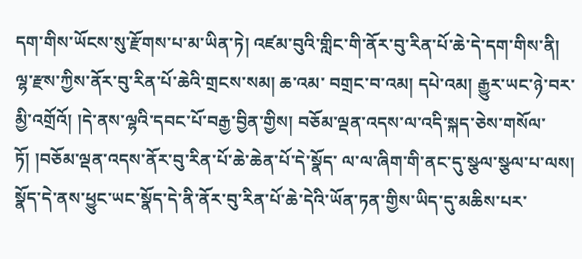དག་གིས་ཡོངས་སུ་རྫོགས་པ་མ་ཡིན་ཏེ། འཛམ་བུའི་གླིང་གི་ནོར་བུ་རིན་པོ་ཆེ་དེ་དག་གིས་ནི། ལྷ་རྫས་ཀྱིས་ནོར་བུ་རིན་པོ་ཆེའི་གྲངས་སམ། ཆ་འམ་ བགྲང་བ་འམ། དཔེ་འམ། རྒྱུར་ཡང་ཉེ་བར་མྱི་འགྲོའོ། །དེ་ནས་ལྷའི་དབང་པོ་བརྒྱ་བྱིན་གྱིས། བཅོམ་ལྡན་འདས་ལ་འདི་སྐད་ཅེས་གསོལ་ཏོ། །བཅོམ་ལྡན་འདས་ནོར་བུ་རིན་པོ་ཆེ་ཆེན་པོ་དེ་སྣོད་ ལ་ལ་ཞིག་གི་ནང་དུ་སྩལ་སྩལ་པ་ལས། སྣོད་དེ་ནས་ཕྱུང་ཡང་སྣོད་དེ་ནི་ནོར་བུ་རིན་པོ་ཆེ་དེའི་ཡོན་ཏན་གྱིས་ཡིད་དུ་མཆིས་པར་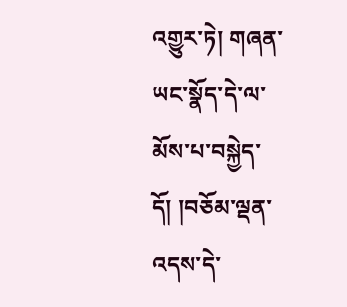འགྱུར་ཏེ། གཞན་ཡང་སྣོད་དེ་ལ་མོས་པ་བསྐྱེད་དོ། །བཅོམ་ལྡན་འདས་དེ་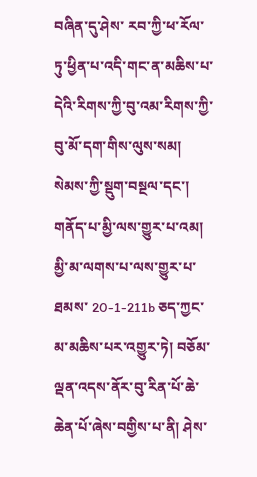བཞིན་དུ་ཤེས་ རབ་ཀྱི་ཕ་རོལ་ཏུ་ཕྱིན་པ་འདི་གང་ན་མཆིས་པ་དེའི་རིགས་ཀྱི་བུ་འམ་རིགས་ཀྱི་བུ་མོ་དག་གིས་ལུས་སམ། སེམས་ཀྱི་སྡུག་བསྔལ་དང་། གནོད་པ་མྱི་ལས་གྱུར་པ་འམ། མྱི་མ་ལགས་པ་ལས་གྱུར་པ་ཐམས་ 20-1-211b ཅད་ཀྱང་མ་མཆིས་པར་འགྱུར་ཏེ། བཅོམ་ལྡན་འདས་ནོར་བུ་རིན་པོ་ཆེ་ཆེན་པོ་ཞེས་བགྱིས་པ་ནི། ཤེས་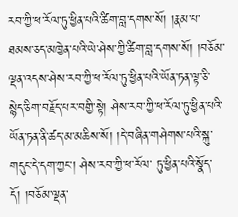རབ་ཀྱི་ཕ་རོལ་ཏུ་ཕྱིན་པའི་ཚིག་བླ་དགས་སོ། །རྣམ་པ་ཐམས་ཅད་མཁྱེན་པའི་ཡེ་ཤེས་ཀྱི་ཚིག་བླ་དགས་སོ། །བཅོམ་ ལྡན་འདས་ཤེས་རབ་ཀྱི་ཕ་རོལ་ཏུ་ཕྱིན་པའི་ཡོན་ཏན་ལྟ་ཅི་སྙེད་ཅིག་བརྗོད་པར་བགྱི་སྟེ། ཤེས་རབ་ཀྱི་ཕ་རོལ་ཏུ་ཕྱིན་པའི་ཡོན་ཏན་ནི་ཚད་མ་མཆིས་སོ། །དེ་བཞིན་གཤེགས་པའི་སྐུ་གདུང་དེ་དག་ཀྱང་། ཤེས་རབ་ཀྱི་ཕ་རོལ་ ཏུ་ཕྱིན་པའི་སྣོད་དོ། །བཅོམ་ལྡན་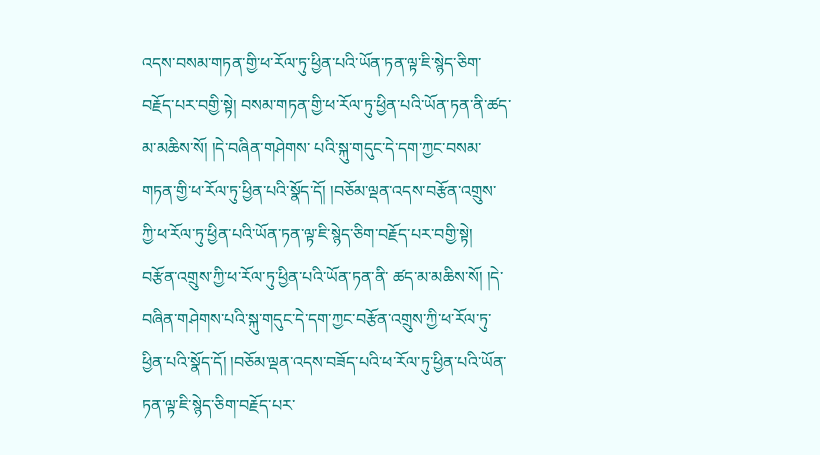འདས་བསམ་གཏན་གྱི་ཕ་རོལ་ཏུ་ཕྱིན་པའི་ཡོན་ཏན་ལྟ་ཇི་སྙེད་ཅིག་བརྗོད་པར་བགྱི་སྟེ། བསམ་གཏན་གྱི་ཕ་རོལ་ཏུ་ཕྱིན་པའི་ཡོན་ཏན་ནི་ཚད་མ་མཆིས་སོ། །དེ་བཞིན་གཤེགས་ པའི་སྐུ་གདུང་དེ་དག་ཀྱང་བསམ་གཏན་གྱི་ཕ་རོལ་ཏུ་ཕྱིན་པའི་སྣོད་དོ། །བཅོམ་ལྡན་འདས་བརྩོན་འགྲུས་ཀྱི་ཕ་རོལ་ཏུ་ཕྱིན་པའི་ཡོན་ཏན་ལྟ་ཇི་སྙེད་ཅིག་བརྗོད་པར་བགྱི་སྟེ། བརྩོན་འགྲུས་ཀྱི་ཕ་རོལ་ཏུ་ཕྱིན་པའི་ཡོན་ཏན་ནི་ ཚད་མ་མཆིས་སོ། །དེ་བཞིན་གཤེགས་པའི་སྐུ་གདུང་དེ་དག་ཀྱང་བརྩོན་འགྲུས་ཀྱི་ཕ་རོལ་ཏུ་ཕྱིན་པའི་སྣོད་དོ། །བཅོམ་ལྡན་འདས་བཟོད་པའི་ཕ་རོལ་ཏུ་ཕྱིན་པའི་ཡོན་ཏན་ལྟ་ཇི་སྙེད་ཅིག་བརྗོད་པར་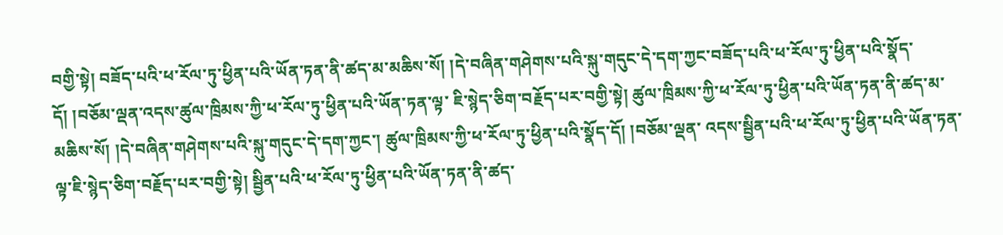བགྱི་སྟེ། བཟོད་པའི་ཕ་རོལ་ཏུ་ཕྱིན་པའི་ཡོན་ཏན་ནི་ཚད་མ་མཆིས་སོ། །དེ་བཞིན་གཤེགས་པའི་སྐུ་གདུང་དེ་དག་ཀྱང་བཟོད་པའི་ཕ་རོལ་ཏུ་ཕྱིན་པའི་སྣོད་དོ། །བཅོམ་ལྡན་འདས་ཚུལ་ཁྲིམས་ཀྱི་ཕ་རོལ་ཏུ་ཕྱིན་པའི་ཡོན་ཏན་ལྟ་ ཇི་སྙེད་ཅིག་བརྗོད་པར་བགྱི་སྟེ། ཚུལ་ཁྲིམས་ཀྱི་ཕ་རོལ་ཏུ་ཕྱིན་པའི་ཡོན་ཏན་ནི་ཚད་མ་མཆིས་སོ། །དེ་བཞིན་གཤེགས་པའི་སྐུ་གདུང་དེ་དག་ཀྱང་། ཚུལ་ཁྲིམས་ཀྱི་ཕ་རོལ་ཏུ་ཕྱིན་པའི་སྣོད་དོ། །བཅོམ་ལྡན་ འདས་སྦྱིན་པའི་ཕ་རོལ་ཏུ་ཕྱིན་པའི་ཡོན་ཏན་ལྟ་ཇི་སྙེད་ཅིག་བརྗོད་པར་བགྱི་སྟེ། སྦྱིན་པའི་ཕ་རོལ་ཏུ་ཕྱིན་པའི་ཡོན་ཏན་ནི་ཚད་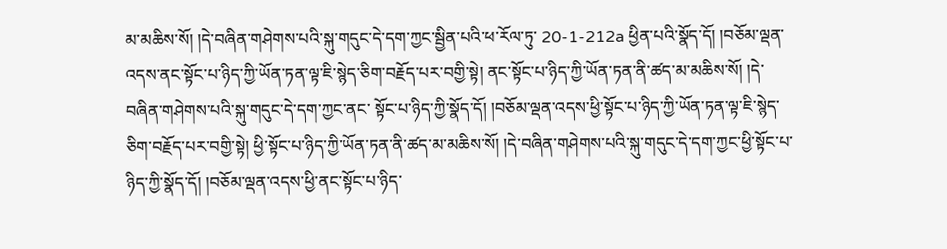མ་མཆིས་སོ། །དེ་བཞིན་གཤེགས་པའི་སྐུ་གདུང་དེ་དག་ཀྱང་སྦྱིན་པའི་ཕ་རོལ་ཏུ་ 20-1-212a ཕྱིན་པའི་སྣོད་དོ། །བཅོམ་ལྡན་འདས་ནང་སྟོང་པ་ཉིད་ཀྱི་ཡོན་ཏན་ལྟ་ཇི་སྙེད་ཅིག་བརྗོད་པར་བགྱི་སྟེ། ནང་སྟོང་པ་ཉིད་ཀྱི་ཡོན་ཏན་ནི་ཚད་མ་མཆིས་སོ། །དེ་བཞིན་གཤེགས་པའི་སྐུ་གདུང་དེ་དག་ཀྱང་ནང་ སྟོང་པ་ཉིད་ཀྱི་སྣོད་དོ། །བཅོམ་ལྡན་འདས་ཕྱི་སྟོང་པ་ཉིད་ཀྱི་ཡོན་ཏན་ལྟ་ཇི་སྙེད་ཅིག་བརྗོད་པར་བགྱི་སྟེ། ཕྱི་སྟོང་པ་ཉིད་ཀྱི་ཡོན་ཏན་ནི་ཚད་མ་མཆིས་སོ། །དེ་བཞིན་གཤེགས་པའི་སྐུ་གདུང་དེ་དག་ཀྱང་ཕྱི་སྟོང་པ་ ཉིད་ཀྱི་སྣོད་དོ། །བཅོམ་ལྡན་འདས་ཕྱི་ནང་སྟོང་པ་ཉིད་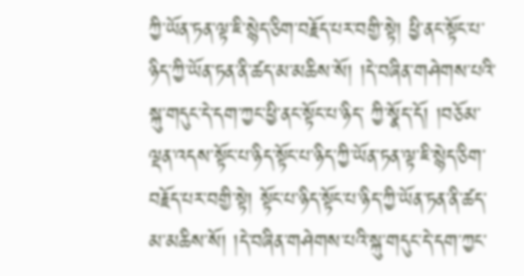ཀྱི་ཡོན་ཏན་ལྟ་ཇི་སྙེད་ཅིག་བརྗོད་པར་བགྱི་སྟེ། ཕྱི་ནང་སྟོང་པ་ཉིད་ཀྱི་ཡོན་ཏན་ནི་ཚད་མ་མཆིས་སོ། །དེ་བཞིན་གཤེགས་པའི་སྐུ་གདུང་དེ་དག་ཀྱང་ཕྱི་ནང་སྟོང་པ་ཉིད་ ཀྱི་སྣོད་དོ། །བཅོམ་ལྡན་འདས་སྟོང་པ་ཉིད་སྟོང་པ་ཉིད་ཀྱི་ཡོན་ཏན་ལྟ་ཇི་སྙེད་ཅིག་བརྗོད་པར་བགྱི་སྟེ། སྟོང་པ་ཉིད་སྟོང་པ་ཉིད་ཀྱི་ཡོན་ཏན་ནི་ཚད་མ་མཆིས་སོ། །དེ་བཞིན་གཤེགས་པའི་སྐུ་གདུང་དེ་དག་ཀྱང་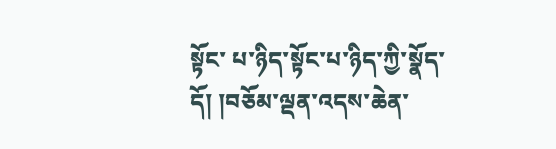སྟོང་ པ་ཉིད་སྟོང་པ་ཉིད་ཀྱི་སྣོད་དོ། །བཅོམ་ལྡན་འདས་ཆེན་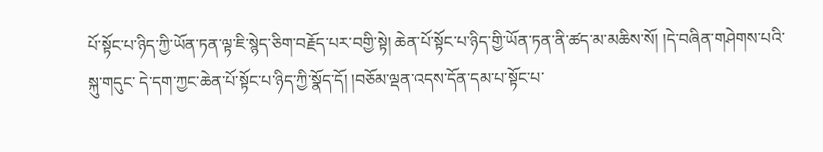པོ་སྟོང་པ་ཉིད་ཀྱི་ཡོན་ཏན་ལྟ་ཇི་སྙེད་ཅིག་བརྗོད་པར་བགྱི་སྟེ། ཆེན་པོ་སྟོང་པ་ཉིད་གྱི་ཡོན་ཏན་ནི་ཚད་མ་མཆིས་སོ། །དེ་བཞིན་གཤེགས་པའི་སྐུ་གདུང་ དེ་དག་ཀྱང་ཆེན་པོ་སྟོང་པ་ཉིད་ཀྱི་སྣོད་དོ། །བཅོམ་ལྡན་འདས་དོན་དམ་པ་སྟོང་པ་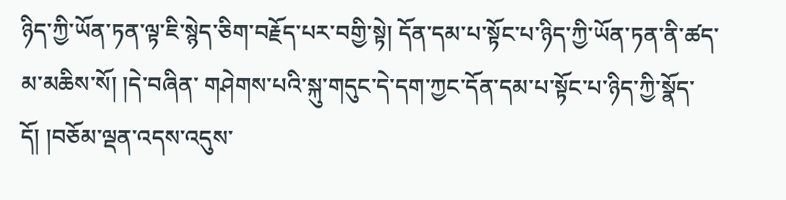ཉིད་ཀྱི་ཡོན་ཏན་ལྟ་ཇི་སྙེད་ཅིག་བརྗོད་པར་བགྱི་སྟེ། དོན་དམ་པ་སྟོང་པ་ཉིད་ཀྱི་ཡོན་ཏན་ནི་ཚད་མ་མཆིས་སོ། །དེ་བཞིན་ གཤེགས་པའི་སྐུ་གདུང་དེ་དག་ཀྱང་དོན་དམ་པ་སྟོང་པ་ཉིད་ཀྱི་སྣོད་དོ། །བཅོམ་ལྡན་འདས་འདུས་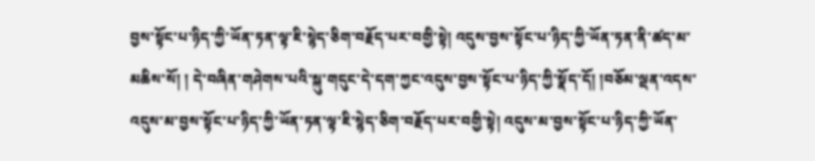བྱས་སྟོང་པ་ཉིད་ཀྱི་ཡོན་ཏན་ལྟ་ཇི་སྙེད་ཅིག་བརྗོད་པར་བགྱི་སྟེ། འདུས་བྱས་སྟོང་པ་ཉིད་ཀྱི་ཡོན་ཏན་ནི་ཚད་མ་མཆིས་སོ། ། དེ་བཞིན་གཤེགས་པའི་སྐུ་གདུང་དེ་དག་ཀྱང་འདུས་བྱས་སྟོང་པ་ཉིད་ཀྱི་སྣོད་དོ། །བཅོམ་ལྡན་འདས་འདུས་མ་བྱས་སྟོང་པ་ཉིད་ཀྱི་ཡོན་ཏན་ལྟ་ཇི་སྙེད་ཅིག་བརྗོད་པར་བགྱི་སྟེ། འདུས་མ་བྱས་སྟོང་པ་ཉིད་ཀྱི་ཡོན་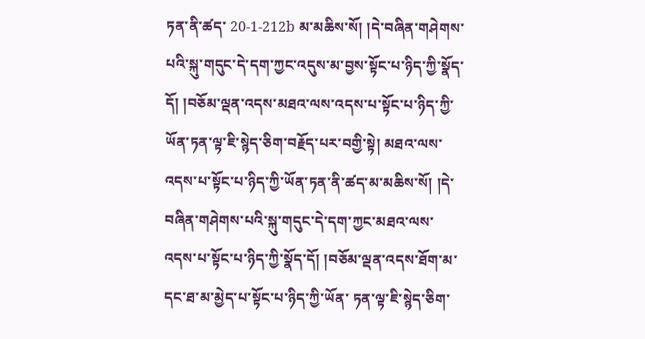ཏན་ནི་ཚད་ 20-1-212b མ་མཆིས་སོ། །དེ་བཞིན་གཤེགས་པའི་སྐུ་གདུང་དེ་དག་ཀྱང་འདུས་མ་བྱས་སྟོང་པ་ཉིད་ཀྱི་སྣོད་དོ། །བཅོམ་ལྡན་འདས་མཐའ་ལས་འདས་པ་སྟོང་པ་ཉིད་ཀྱི་ཡོན་ཏན་ལྟ་ཇི་སྙེད་ཅིག་བརྗོད་པར་བགྱི་སྟེ། མཐའ་ལས་ འདས་པ་སྟོང་པ་ཉིད་ཀྱི་ཡོན་ཏན་ནི་ཚད་མ་མཆིས་སོ། །དེ་བཞིན་གཤེགས་པའི་སྐུ་གདུང་དེ་དག་ཀྱང་མཐའ་ལས་འདས་པ་སྟོང་པ་ཉིད་ཀྱི་སྣོད་དོ། །བཅོམ་ལྡན་འདས་ཐོག་མ་དང་ཐ་མ་མྱེད་པ་སྟོང་པ་ཉིད་ཀྱི་ཡོན་ ཏན་ལྟ་ཇི་སྙེད་ཅིག་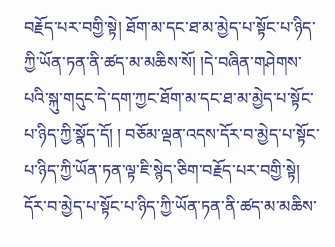བརྗོད་པར་བགྱི་སྟེ། ཐོག་མ་དང་ཐ་མ་མྱེད་པ་སྟོང་པ་ཉིད་ཀྱི་ཡོན་ཏན་ནི་ཚད་མ་མཆིས་སོ། །དེ་བཞིན་གཤེགས་པའི་སྐུ་གདུང་དེ་དག་ཀྱང་ཐོག་མ་དང་ཐ་མ་མྱེད་པ་སྟོང་པ་ཉིད་ཀྱི་སྣོད་དོ། ། བཅོམ་ལྡན་འདས་དོར་བ་མྱེད་པ་སྟོང་པ་ཉིད་ཀྱི་ཡོན་ཏན་ལྟ་ཇི་སྙེད་ཅིག་བརྗོད་པར་བགྱི་སྟེ། དོར་བ་མྱེད་པ་སྟོང་པ་ཉིད་ཀྱི་ཡོན་ཏན་ནི་ཚད་མ་མཆིས་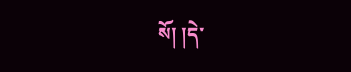སོ། །དེ་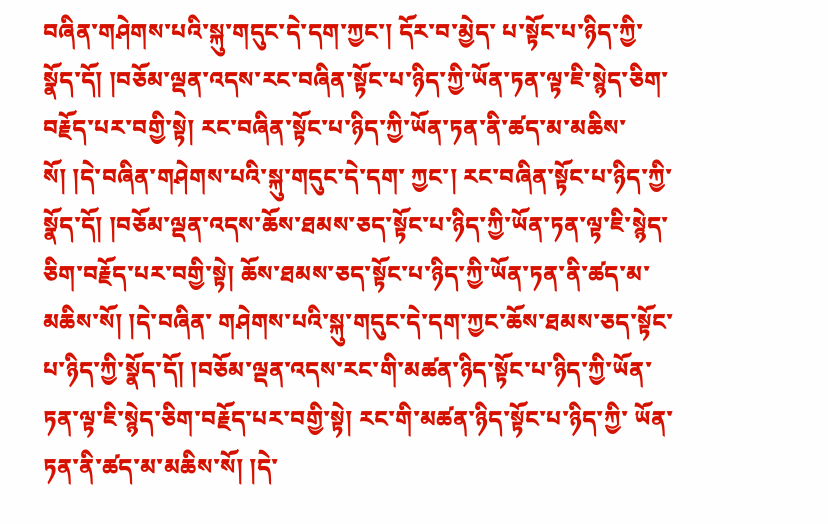བཞིན་གཤེགས་པའི་སྐུ་གདུང་དེ་དག་ཀྱང་། དོར་བ་མྱེད་ པ་སྟོང་པ་ཉིད་ཀྱི་སྣོད་དོ། །བཅོམ་ལྡན་འདས་རང་བཞིན་སྟོང་པ་ཉིད་ཀྱི་ཡོན་ཏན་ལྟ་ཇི་སྙེད་ཅིག་བརྗོད་པར་བགྱི་སྟེ། རང་བཞིན་སྟོང་པ་ཉིད་ཀྱི་ཡོན་ཏན་ནི་ཚད་མ་མཆིས་སོ། །དེ་བཞིན་གཤེགས་པའི་སྐུ་གདུང་དེ་དག་ ཀྱང་། རང་བཞིན་སྟོང་པ་ཉིད་ཀྱི་སྣོད་དོ། །བཅོམ་ལྡན་འདས་ཆོས་ཐམས་ཅད་སྟོང་པ་ཉིད་ཀྱི་ཡོན་ཏན་ལྟ་ཇི་སྙེད་ཅིག་བརྗོད་པར་བགྱི་སྟེ། ཆོས་ཐམས་ཅད་སྟོང་པ་ཉིད་ཀྱི་ཡོན་ཏན་ནི་ཚད་མ་མཆིས་སོ། །དེ་བཞིན་ གཤེགས་པའི་སྐུ་གདུང་དེ་དག་ཀྱང་ཆོས་ཐམས་ཅད་སྟོང་པ་ཉིད་ཀྱི་སྣོད་དོ། །བཅོམ་ལྡན་འདས་རང་གི་མཚན་ཉིད་སྟོང་པ་ཉིད་ཀྱི་ཡོན་ཏན་ལྟ་ཇི་སྙེད་ཅིག་བརྗོད་པར་བགྱི་སྟེ། རང་གི་མཚན་ཉིད་སྟོང་པ་ཉིད་ཀྱི་ ཡོན་ཏན་ནི་ཚད་མ་མཆིས་སོ། །དེ་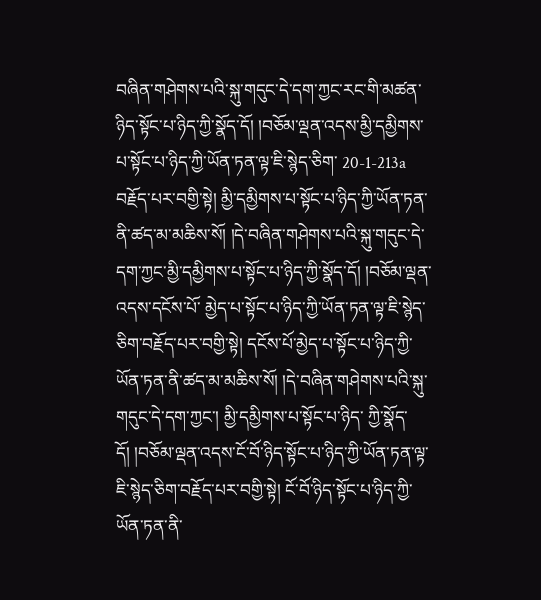བཞིན་གཤེགས་པའི་སྐུ་གདུང་དེ་དག་ཀྱང་རང་གི་མཚན་ཉིད་སྟོང་པ་ཉིད་ཀྱི་སྣོད་དོ། །བཅོམ་ལྡན་འདས་མྱི་དམྱིགས་པ་སྟོང་པ་ཉིད་ཀྱི་ཡོན་ཏན་ལྟ་ཇི་སྙེད་ཅིག་ 20-1-213a བརྗོད་པར་བགྱི་སྟེ། མྱི་དམྱིགས་པ་སྟོང་པ་ཉིད་ཀྱི་ཡོན་ཏན་ནི་ཚད་མ་མཆིས་སོ། །དེ་བཞིན་གཤེགས་པའི་སྐུ་གདུང་དེ་དག་ཀྱང་མྱི་དམྱིགས་པ་སྟོང་པ་ཉིད་ཀྱི་སྣོད་དོ། །བཅོམ་ལྡན་འདས་དངོས་པོ་ མྱེད་པ་སྟོང་པ་ཉིད་ཀྱི་ཡོན་ཏན་ལྟ་ཇི་སྙེད་ཅིག་བརྗོད་པར་བགྱི་སྟེ། དངོས་པོ་མྱེད་པ་སྟོང་པ་ཉིད་ཀྱི་ཡོན་ཏན་ནི་ཚད་མ་མཆིས་སོ། །དེ་བཞིན་གཤེགས་པའི་སྐུ་གདུང་དེ་དག་ཀྱང་། མྱི་དམྱིགས་པ་སྟོང་པ་ཉིད་ ཀྱི་སྣོད་དོ། །བཅོམ་ལྡན་འདས་ངོ་བོ་ཉིད་སྟོང་པ་ཉིད་ཀྱི་ཡོན་ཏན་ལྟ་ཇི་སྙེད་ཅིག་བརྗོད་པར་བགྱི་སྟེ། ངོ་བོ་ཉིད་སྟོང་པ་ཉིད་ཀྱི་ཡོན་ཏན་ནི་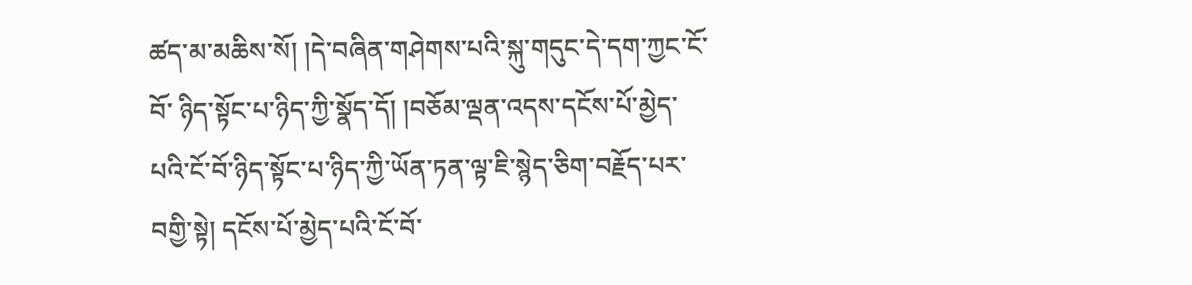ཚད་མ་མཆིས་སོ། །དེ་བཞིན་གཤེགས་པའི་སྐུ་གདུང་དེ་དག་ཀྱང་ངོ་བོ་ ཉིད་སྟོང་པ་ཉིད་ཀྱི་སྣོད་དོ། །བཅོམ་ལྡན་འདས་དངོས་པོ་མྱེད་པའི་ངོ་བོ་ཉིད་སྟོང་པ་ཉིད་ཀྱི་ཡོན་ཏན་ལྟ་ཇི་སྙེད་ཅིག་བརྗོད་པར་བགྱི་སྟེ། དངོས་པོ་མྱེད་པའི་ངོ་བོ་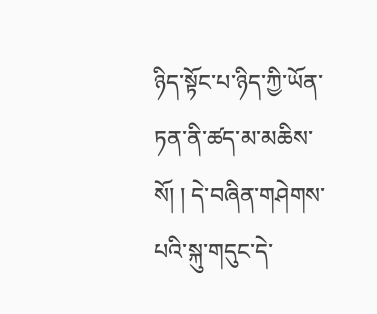ཉིད་སྟོང་པ་ཉིད་ཀྱི་ཡོན་ཏན་ནི་ཚད་མ་མཆིས་སོ། ། དེ་བཞིན་གཤེགས་པའི་སྐུ་གདུང་དེ་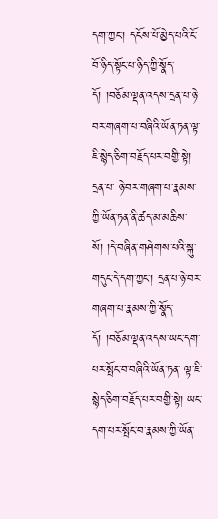དག་ཀྱང་། དངོས་པོ་མྱེད་པའི་ངོ་བོ་ཉིད་སྟོང་པ་ཉིད་ཀྱི་སྣོད་དོ། །བཅོམ་ལྡན་འདས་དྲན་པ་ཉེ་བར་གཞག་པ་བཞིའི་ཡོན་ཏན་ལྟ་ཇི་སྙེད་ཅིག་བརྗོད་པར་བགྱི་སྟེ། དྲན་པ་ ཉེ་བར་གཞག་པ་རྣམས་ཀྱི་ཡོན་ཏན་ནི་ཚད་མ་མཆིས་སོ། །དེ་བཞིན་གཤེགས་པའི་སྐུ་གདུང་དེ་དག་ཀྱང་། དྲན་པ་ཉེ་བར་གཞག་པ་རྣམས་ཀྱི་སྣོད་དོ། །བཅོམ་ལྡན་འདས་ཡང་དག་པར་སྤོང་བ་བཞིའི་ཡོན་ཏན་ ལྟ་ཇི་སྙེད་ཅིག་བརྗོད་པར་བགྱི་སྟེ། ཡང་དག་པར་སྤོང་བ་རྣམས་ཀྱི་ཡོན་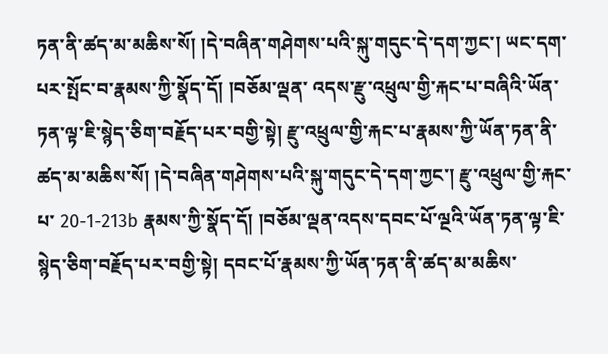ཏན་ནི་ཚད་མ་མཆིས་སོ། །དེ་བཞིན་གཤེགས་པའི་སྐུ་གདུང་དེ་དག་ཀྱང་། ཡང་དག་པར་སྤོང་བ་རྣམས་ཀྱི་སྣོད་དོ། །བཅོམ་ལྡན་ འདས་རྫུ་འཕྲུལ་གྱི་རྐང་པ་བཞིའི་ཡོན་ཏན་ལྟ་ཇི་སྙེད་ཅིག་བརྗོད་པར་བགྱི་སྟེ། རྫུ་འཕྲུལ་གྱི་རྐང་པ་རྣམས་ཀྱི་ཡོན་ཏན་ནི་ཚད་མ་མཆིས་སོ། །དེ་བཞིན་གཤེགས་པའི་སྐུ་གདུང་དེ་དག་ཀྱང་། རྫུ་འཕྲུལ་གྱི་རྐང་པ་ 20-1-213b རྣམས་ཀྱི་སྣོད་དོ། །བཅོམ་ལྡན་འདས་དབང་པོ་ལྔའི་ཡོན་ཏན་ལྟ་ཇི་སྙེད་ཅིག་བརྗོད་པར་བགྱི་སྟེ། དབང་པོ་རྣམས་ཀྱི་ཡོན་ཏན་ནི་ཚད་མ་མཆིས་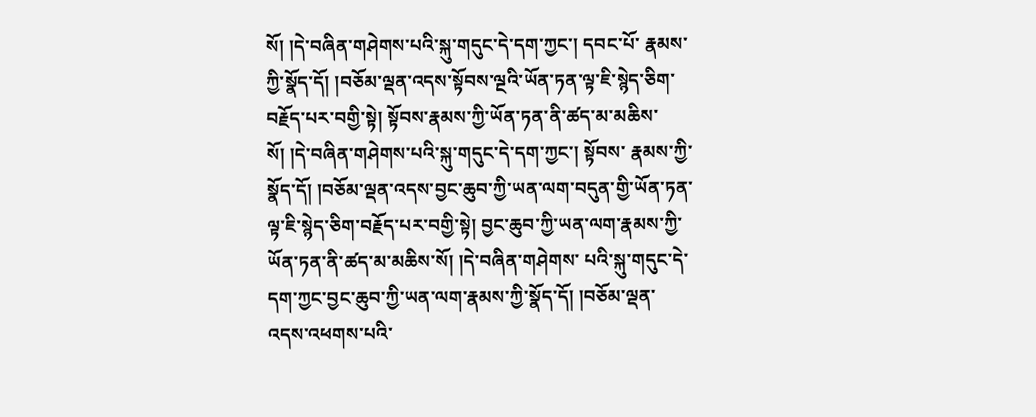སོ། །དེ་བཞིན་གཤེགས་པའི་སྐུ་གདུང་དེ་དག་ཀྱང་། དབང་པོ་ རྣམས་ཀྱི་སྣོད་དོ། །བཅོམ་ལྡན་འདས་སྟོབས་ལྔའི་ཡོན་ཏན་ལྟ་ཇི་སྙེད་ཅིག་བརྗོད་པར་བགྱི་སྟེ། སྟོབས་རྣམས་ཀྱི་ཡོན་ཏན་ནི་ཚད་མ་མཆིས་སོ། །དེ་བཞིན་གཤེགས་པའི་སྐུ་གདུང་དེ་དག་ཀྱང་། སྟོབས་ རྣམས་ཀྱི་སྣོད་དོ། །བཅོམ་ལྡན་འདས་བྱང་ཆུབ་ཀྱི་ཡན་ལག་བདུན་གྱི་ཡོན་ཏན་ལྟ་ཇི་སྙེད་ཅིག་བརྗོད་པར་བགྱི་སྟེ། བྱང་ཆུབ་ཀྱི་ཡན་ལག་རྣམས་ཀྱི་ཡོན་ཏན་ནི་ཚད་མ་མཆིས་སོ། །དེ་བཞིན་གཤེགས་ པའི་སྐུ་གདུང་དེ་དག་ཀྱང་བྱང་ཆུབ་ཀྱི་ཡན་ལག་རྣམས་ཀྱི་སྣོད་དོ། །བཅོམ་ལྡན་འདས་འཕགས་པའི་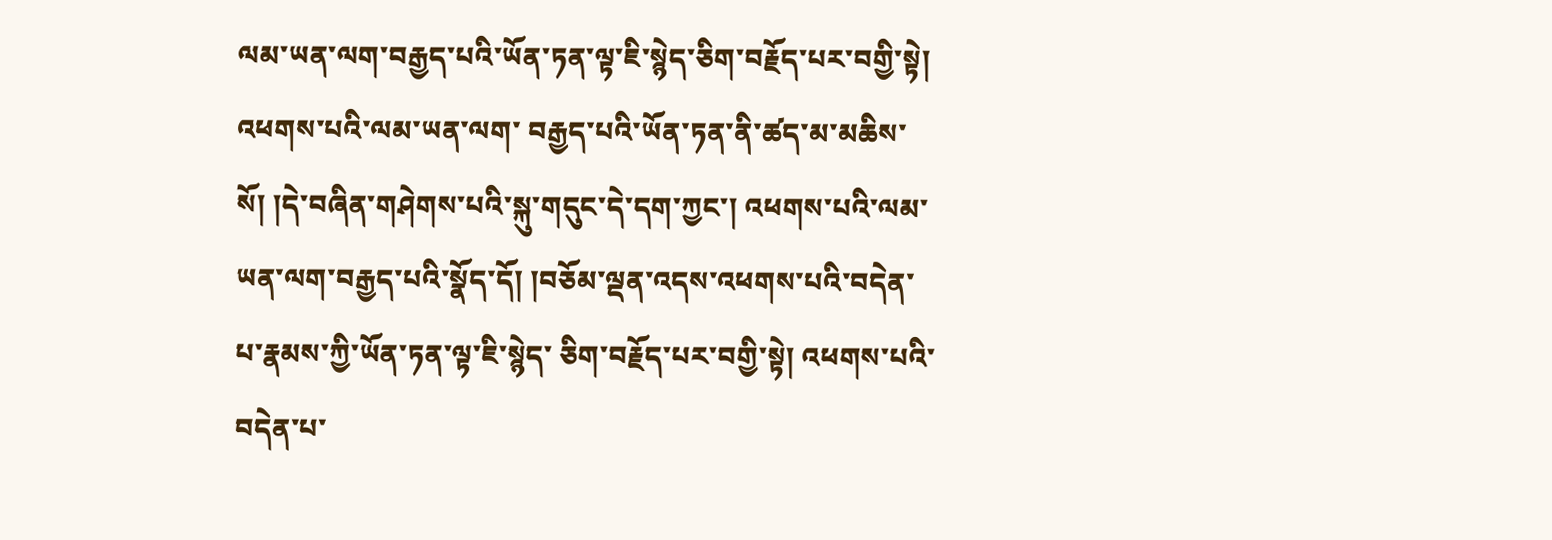ལམ་ཡན་ལག་བརྒྱད་པའི་ཡོན་ཏན་ལྟ་ཇི་སྙེད་ཅིག་བརྗོད་པར་བགྱི་སྟེ། འཕགས་པའི་ལམ་ཡན་ལག་ བརྒྱད་པའི་ཡོན་ཏན་ནི་ཚད་མ་མཆིས་སོ། །དེ་བཞིན་གཤེགས་པའི་སྐུ་གདུང་དེ་དག་ཀྱང་། འཕགས་པའི་ལམ་ཡན་ལག་བརྒྱད་པའི་སྣོད་དོ། །བཅོམ་ལྡན་འདས་འཕགས་པའི་བདེན་པ་རྣམས་ཀྱི་ཡོན་ཏན་ལྟ་ཇི་སྙེད་ ཅིག་བརྗོད་པར་བགྱི་སྟེ། འཕགས་པའི་བདེན་པ་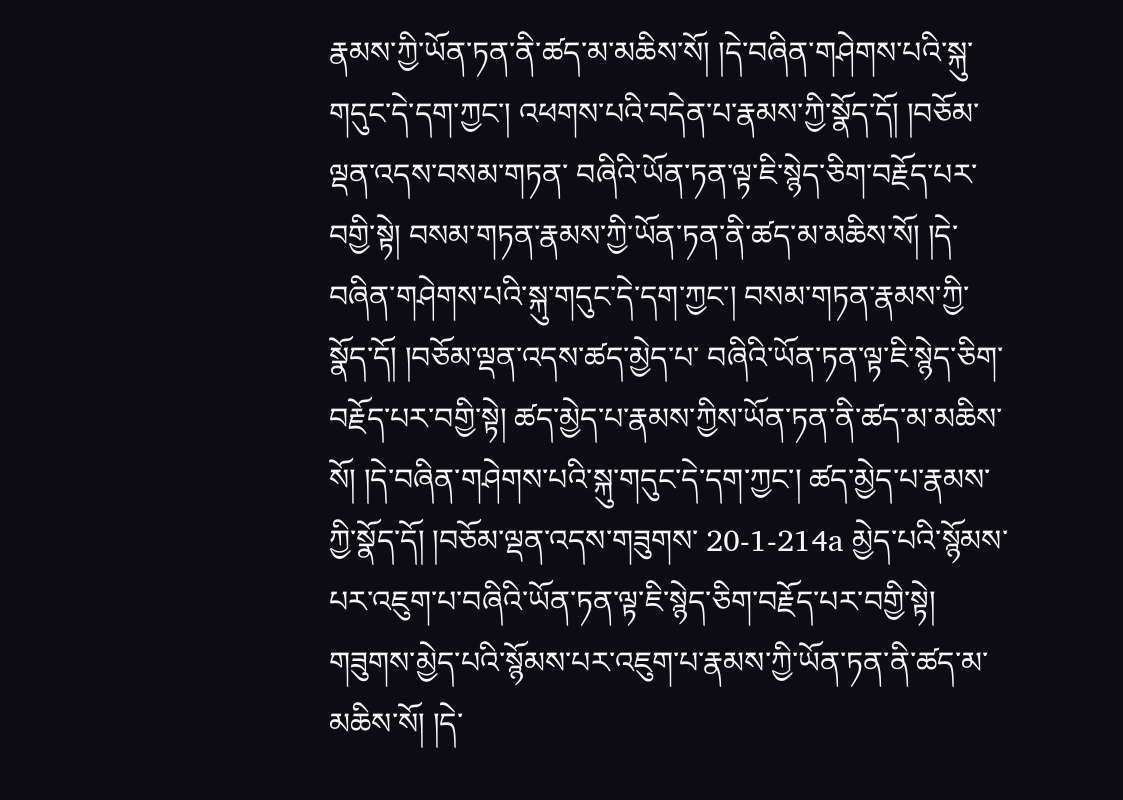རྣམས་ཀྱི་ཡོན་ཏན་ནི་ཚད་མ་མཆིས་སོ། །དེ་བཞིན་གཤེགས་པའི་སྐུ་གདུང་དེ་དག་ཀྱང་། འཕགས་པའི་བདེན་པ་རྣམས་ཀྱི་སྣོད་དོ། །བཅོམ་ལྡན་འདས་བསམ་གཏན་ བཞིའི་ཡོན་ཏན་ལྟ་ཇི་སྙེད་ཅིག་བརྗོད་པར་བགྱི་སྟེ། བསམ་གཏན་རྣམས་ཀྱི་ཡོན་ཏན་ནི་ཚད་མ་མཆིས་སོ། །དེ་བཞིན་གཤེགས་པའི་སྐུ་གདུང་དེ་དག་ཀྱང་། བསམ་གཏན་རྣམས་ཀྱི་སྣོད་དོ། །བཅོམ་ལྡན་འདས་ཚད་མྱེད་པ་ བཞིའི་ཡོན་ཏན་ལྟ་ཇི་སྙེད་ཅིག་བརྗོད་པར་བགྱི་སྟེ། ཚད་མྱེད་པ་རྣམས་ཀྱིས་ཡོན་ཏན་ནི་ཚད་མ་མཆིས་སོ། །དེ་བཞིན་གཤེགས་པའི་སྐུ་གདུང་དེ་དག་ཀྱང་། ཚད་མྱེད་པ་རྣམས་ཀྱི་སྣོད་དོ། །བཅོམ་ལྡན་འདས་གཟུགས་ 20-1-214a མྱེད་པའི་སྙོམས་པར་འཇུག་པ་བཞིའི་ཡོན་ཏན་ལྟ་ཇི་སྙེད་ཅིག་བརྗོད་པར་བགྱི་སྟེ། གཟུགས་མྱེད་པའི་སྙོམས་པར་འཇུག་པ་རྣམས་ཀྱི་ཡོན་ཏན་ནི་ཚད་མ་མཆིས་སོ། །དེ་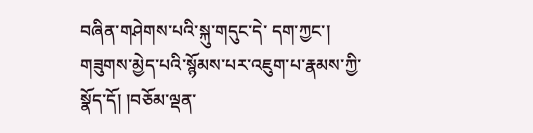བཞིན་གཤེགས་པའི་སྐུ་གདུང་དེ་ དག་ཀྱང་། གཟུགས་མྱེད་པའི་སྙོམས་པར་འཇུག་པ་རྣམས་ཀྱི་སྣོད་དོ། །བཅོམ་ལྡན་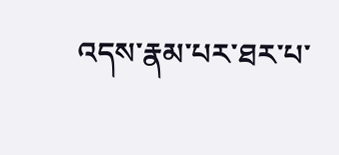འདས་རྣམ་པར་ཐར་པ་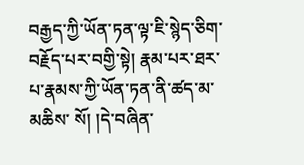བརྒྱད་ཀྱི་ཡོན་ཏན་ལྟ་ཇི་སྙེད་ཅིག་བརྗོད་པར་བགྱི་སྟེ། རྣམ་པར་ཐར་པ་རྣམས་ཀྱི་ཡོན་ཏན་ནི་ཚད་མ་མཆིས་ སོ། །དེ་བཞིན་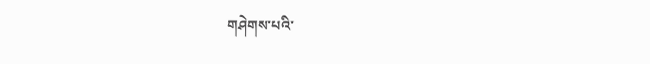གཤེགས་པའི་